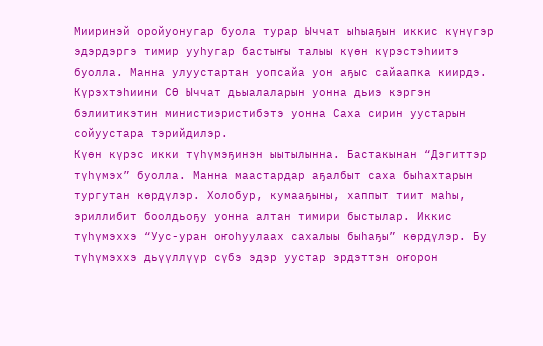Мииринэй оройуонугар буола турар Ыччат ыһыаҕын иккис күнүгэр эдэрдэргэ тимир ууһугар бастыҥы талыы күөн күрэстэһиитэ буолла. Манна улуустартан уопсайа уон аҕыс сайаапка киирдэ.
Күрэхтэһиини СӨ Ыччат дьыалаларын уонна дьиэ кэргэн бэлиитикэтин министиэристибэтэ уонна Саха сирин уустарын сойуустара тэрийдилэр.
Күөн күрэс икки түһүмэҕинэн ыытылынна. Бастакынан “Дэгиттэр түһүмэх” буолла. Манна маастардар аҕалбыт саха быһахтарын тургутан көрдүлэр. Холобур, кумааҕыны, хаппыт тиит маһы, эриллибит боолдьоҕу уонна алтан тимири быстылар. Иккис түһүмэххэ “Уус-уран оҥоһуулаах сахалыы быһаҕы” көрдүлэр. Бу түһүмэххэ дьүүллүүр сүбэ эдэр уустар эрдэттэн оҥорон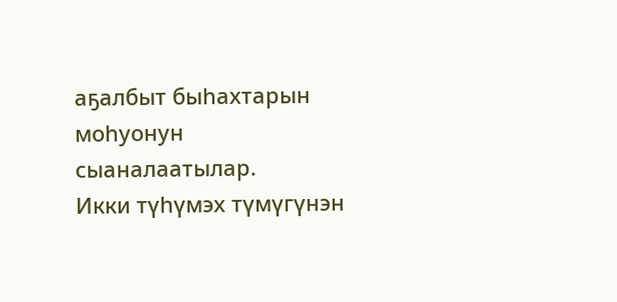аҕалбыт быһахтарын моһуонун сыаналаатылар.
Икки түһүмэх түмүгүнэн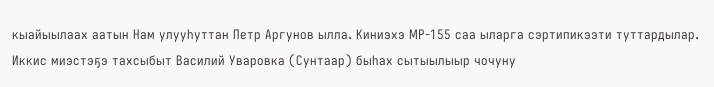кыайыылаах аатын Нам улууһуттан Петр Аргунов ылла. Киниэхэ МР-155 саа ыларга сэртипикээти туттардылар. Иккис миэстэҕэ тахсыбыт Василий Уваровка (Сунтаар) быһах сытыылыыр чочуну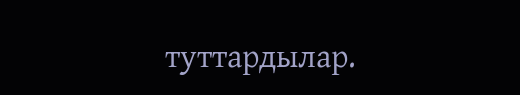туттардылар.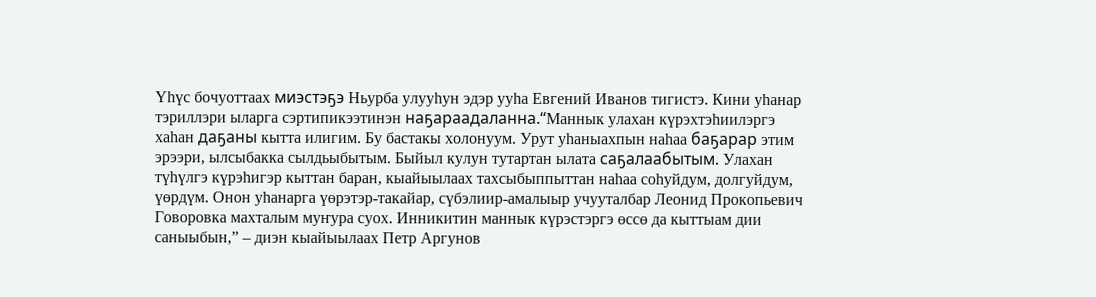Үһүс бочуоттаах миэстэҕэ Ньурба улууһун эдэр ууһа Евгений Иванов тигистэ. Кини уһанар тэриллэри ыларга сэртипикээтинэн наҕараадаланна.“Маннык улахан күрэхтэһиилэргэ хаһан даҕаны кытта илигим. Бу бастакы холонуум. Урут уһаныахпын наһаа баҕарар этим эрээри, ылсыбакка сылдьыбытым. Быйыл кулун тутартан ылата саҕалаабытым. Улахан түһүлгэ күрэһигэр кыттан баран, кыайыылаах тахсыбыппыттан наһаа соһуйдум, долгуйдум, үөрдүм. Онон уһанарга үөрэтэр-такайар, сүбэлиир-амалыыр учууталбар Леонид Прокопьевич Говоровка махталым муҥура суох. Инникитин маннык күрэстэргэ өссө да кыттыам дии саныыбын,” – диэн кыайыылаах Петр Аргунов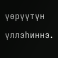үөрүүтүн үллэһиннэ.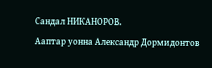Сандал НИКАНОРОВ.
Ааптар уонна Александр Дормидонтов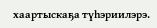хаартыскаҕа түһэриилэрэ.